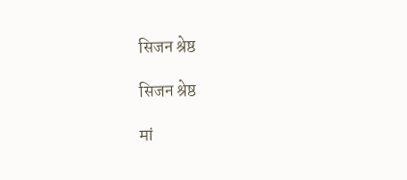सिजन श्रेष्ठ

सिजन श्रेष्ठ

मां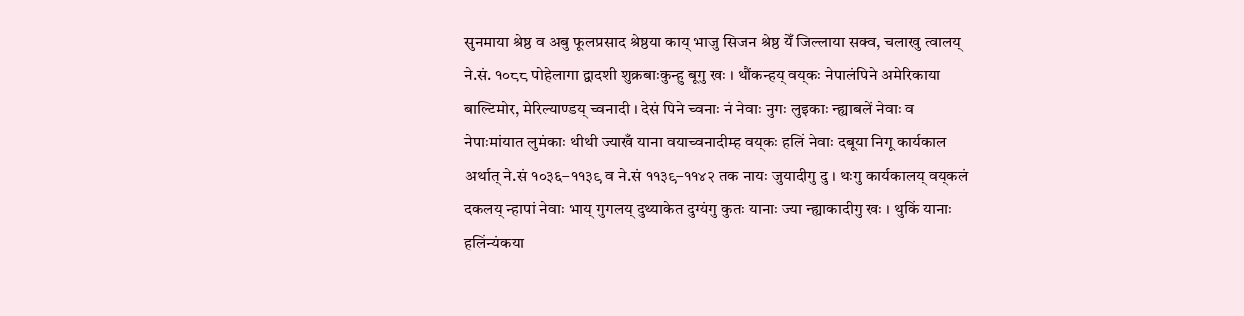सुनमाया श्रेष्ठ व अबु फूलप्रसाद श्रेष्ठया काय् भाजु सिजन श्रेष्ठ येँ जिल्लाया सक्व, चलाखु त्वालय् ने.सं. १०८८ पोहेलागा द्वादशी शुक्रबाःकुन्हु बूगु खः । थौंकन्हय् वय्‌कः नेपालंपिने अमेरिकाया बाल्टिमोर, मेरिल्याण्डय् च्वनादी । देसं पिने च्वनाः नं नेवाः नुगः लुइकाः न्ह्याबलें नेवाः व नेपाःमांयात लुमंकाः थीथी ज्याखँ याना वयाच्वनादीम्ह वय्‌कः हलिं नेवाः दबूया निगू कार्यकाल अर्थात् ने.सं १०३६–११३९ व ने.सं ११३९–११४२ तक नायः जुयादीगु दु । थःगु कार्यकालय् वय्‌कलं दकलय् न्हापां नेवाः भाय् गुगलय् दुथ्याकेत दुग्यंगु कुतः यानाः ज्या न्ह्याकादीगु खः । थुकिं यानाः हलिंन्यंकया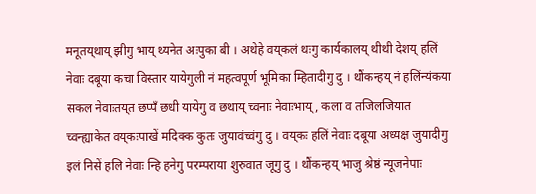मनूतय्‌थाय् झीगु भाय् थ्यनेत अःपुका बी । अथेहे वय्‌कलं थःगु कार्यकालय् थीथी देशय् हलिं नेवाः दबूया कचा विस्तार यायेगुली नं महत्वपूर्ण भूमिका म्हितादीगु दु । थौंकन्हय् नं हलिंन्यंकया सकल नेवाःतय्‌त छप्पँ छधी यायेगु व छथाय् च्वनाः नेवाःभाय्, कला व तजिलजियात च्वन्ह्याकेत वय्‌कःपाखें मदिक्क कुतः जुयावंच्वंगु दु । वय्‌कः हलिं नेवाः दबूया अध्यक्ष जुयादीगु इलं निसें हलि नेवाः न्हि हनेगु परम्पराया शुरुवात जूगु दु । थौंकन्हय् भाजु श्रेष्ठं न्यूजनेपाः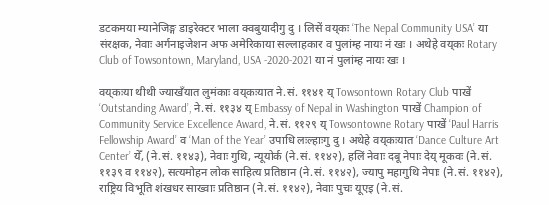डटकमया म्यानेजिङ्ग डाइरेक्टर भाला क्वबुयादीगु दु । लिसें वय्‌कः ‘The Nepal Community USA’ या संरक्षक, नेवाः अर्गनाइजेशन अफ अमेरिकाया सल्लाहकार व पुलांम्ह नायः नं खः । अथेहे वय्‌कः Rotary Club of Towsontown, Maryland, USA -2020-2021 या नं पुलांम्ह नायः खः ।

वय्‌कःया थीथी ज्याखँयात लुमंकाः वय्‌कःयात ने.सं. ११४१ य् Towsontown Rotary Club पाखें ‘Outstanding Award’, ने.सं. ११३४ य् Embassy of Nepal in Washington पाखें Champion of Community Service Excellence Award, ने.सं. ११२९ य् Towsontowne Rotary पाखें ‘Paul Harris Fellowship Award’ व ‘Man of the Year’ उपाधि लःल्हाःगु दु । अथेहे वय्‌कःयात ‘Dance Culture Art Center’ येँ, (ने.सं. ११४३), नेवाः गुथि, न्यूयोर्क (ने.सं. ११४२), हलिं नेवाः दबू नेपाः देय् मूकवः (ने.सं. ११३९ व ११४२), सत्यमोहन लोक साहित्य प्रतिष्ठान (ने.सं. ११४२), ज्यापु महागुथि नेपाः (ने.सं. ११४२), राष्ट्रिय विभूति शंखधर साख्वाः प्रतिष्ठान (ने.सं. ११४२), नेवाः पुचः यूएइ (ने.सं.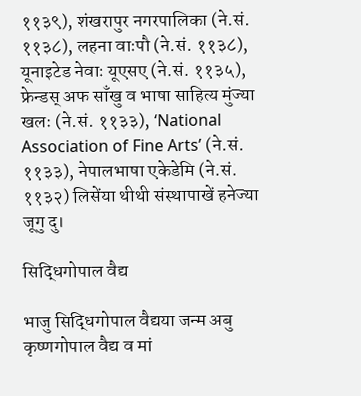११३९), शंखरापुर नगरपालिका (ने.सं. ११३८), लहना वाःपौ (ने.सं. ११३८), यूनाइटेड नेवाः यूएसए (ने.सं. ११३५), फ्रेन्डस् अफ साँखु व भाषा साहित्य मुंज्या खलः (ने.सं. ११३३), ‘National Association of Fine Arts’ (ने.सं. ११३३), नेपालभाषा एकेडेमि (ने.सं. ११३२) लिसेंया थीथी संस्थापाखें हनेज्या जूगु दु।

सिद्धिगोपाल वैद्य

भाजु सिद्धिगोपाल वैद्यया जन्म अबु कृष्णगोपाल वैद्य व मां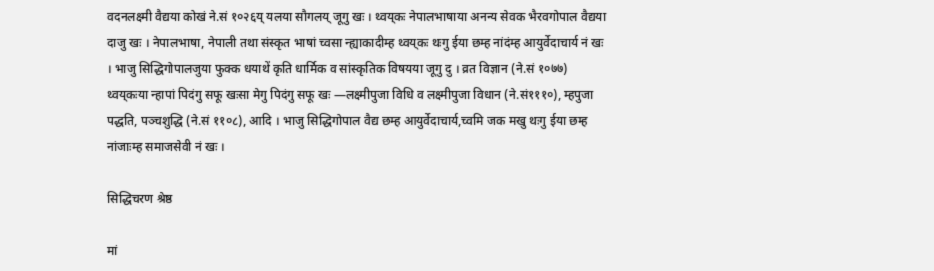वदनलक्ष्मी वैद्यया कोखं ने.सं १०२६य् यलया सौगलय् जूगु खः । थ्वय्‌कः नेपालभाषाया अनन्य सेवक भैरवगोपाल वैद्यया दाजु खः । नेपालभाषा, नेपाली तथा संस्कृत भाषां च्वसा न्ह्याकादीम्ह थ्वय्‌कः थःगु ईया छम्ह नांदंम्ह आयुर्वेदाचार्य नं खः । भाजु सिद्धिगोपालजुया फुक्क धयाथें कृति धार्मिक व सांस्कृतिक विषयया जूगु दु । व्रत विज्ञान (ने.सं १०७७) थ्वय्‌कःया न्हापां पिदंगु सफू खःसा मेगु पिदंगु सफू खः —लक्ष्मीपुजा विधि व लक्ष्मीपुजा विधान (ने.सं१११०), म्हपुजा पद्धति, पञ्चशुद्धि (ने.सं ११०८), आदि । भाजु सिद्धिगोपाल वैद्य छम्ह आयुर्वेदाचार्य,च्वमि जक मखु थःगु ईया छम्ह नांजाःम्ह समाजसेवी नं खः ।

सिद्धिचरण श्रेष्ठ

मां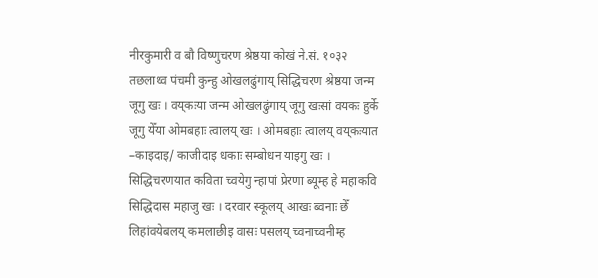नीरकुमारी व बौ विष्णुचरण श्रेष्ठया कोखं ने.सं. १०३२ तछलाथ्व पंचमी कुन्हु ओखलढुंगाय् सिद्धिचरण श्रेष्ठया जन्म जूगु खः । वय्‌कःया जन्म ओखलढुंगाय् जूगु खःसां वयकः हुर्के जूगु येँया ओमबहाः त्वालय् खः । ओमबहाः त्वालय् वय्‌कःयात –काइदाइ/ काजीदाइ धकाः सम्बोधन याइगु खः । सिद्धिचरणयात कविता च्वयेगु न्हापां प्रेरणा ब्यूम्ह हे महाकवि सिद्धिदास महाजु खः । दरवार स्कूलय् आखः ब्वनाः छेँ लिहांवयेबलय् कमलाछीइ वासः पसलय् च्वनाच्वनीम्ह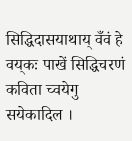सिद्धिदासयाथाय् वँवं हे वय्‌कः पाखें सिद्धिचरणं कविता च्वयेगु सयेकादिल ।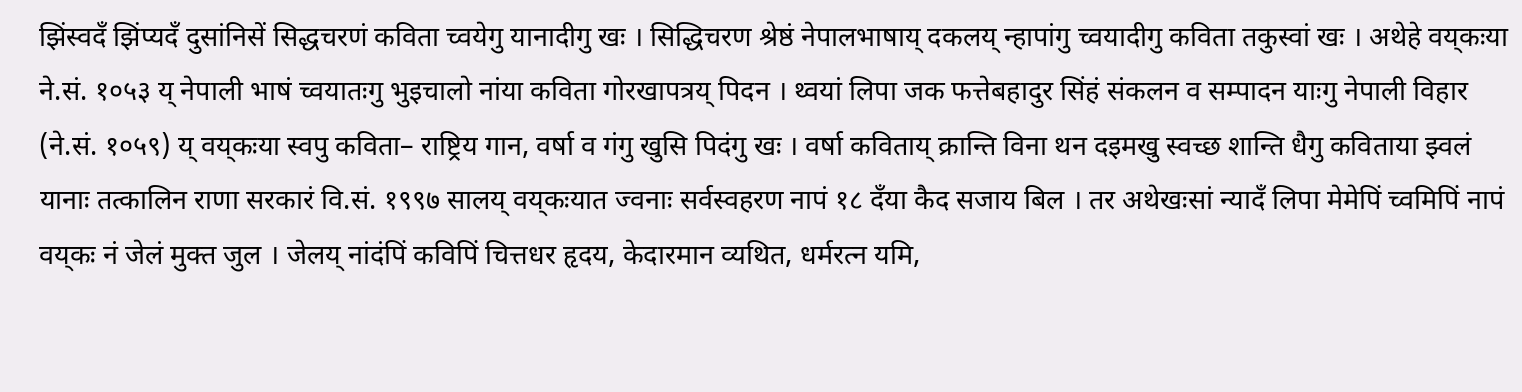झिंस्वदँ झिंप्यदँ दुसांनिसें सिद्धचरणं कविता च्वयेगु यानादीगु खः । सिद्धिचरण श्रेष्ठं नेपालभाषाय् दकलय् न्हापांगु च्वयादीगु कविता तकुस्वां खः । अथेहे वय्‌कःया ने.सं. १०५३ य् नेपाली भाषं च्वयातःगु भुइचालो नांया कविता गोरखापत्रय् पिदन । थ्वयां लिपा जक फत्तेबहादुर सिंहं संकलन व सम्पादन याःगु नेपाली विहार (ने.सं. १०५९) य् वय्‌कःया स्वपु कविता– राष्ट्रिय गान, वर्षा व गंगु खुसि पिदंगु खः । वर्षा कविताय् क्रान्ति विना थन दइमखु स्वच्छ शान्ति धैगु कविताया झ्वलं यानाः तत्कालिन राणा सरकारं वि.सं. १९९७ सालय् वय्‌कःयात ज्वनाः सर्वस्वहरण नापं १८ दँया कैद सजाय बिल । तर अथेखःसां न्यादँ लिपा मेमेपिं च्वमिपिं नापं वय्‌कः नं जेलं मुक्त जुल । जेलय् नांदंपिं कविपिं चित्तधर हृदय, केदारमान व्यथित, धर्मरत्न यमि,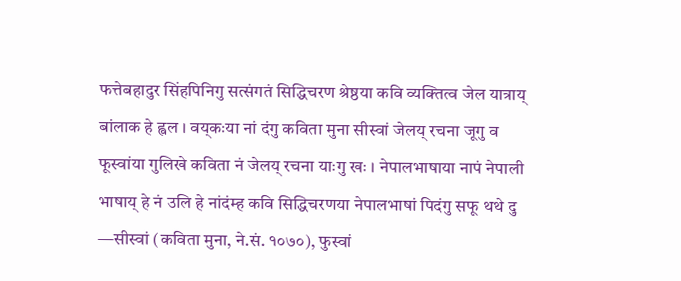फत्तेबहादुर सिंहपिनिगु सत्संगतं सिद्धिचरण श्रेष्ठया कवि व्यक्तित्व जेल यात्राय् बांलाक हे ह्वल । वय्‌कःया नां दंगु कविता मुना सीस्वां जेलय् रचना जूगु व फूस्वांया गुलिखे कविता नं जेलय् रचना याःगु खः । नेपालभाषाया नापं नेपाली भाषाय् हे नं उलि हे नांदंम्ह कवि सिद्धिचरणया नेपालभाषां पिदंगु सफू थथे दु —सीस्वां (कविता मुना, ने.सं. १०७०), फुस्वां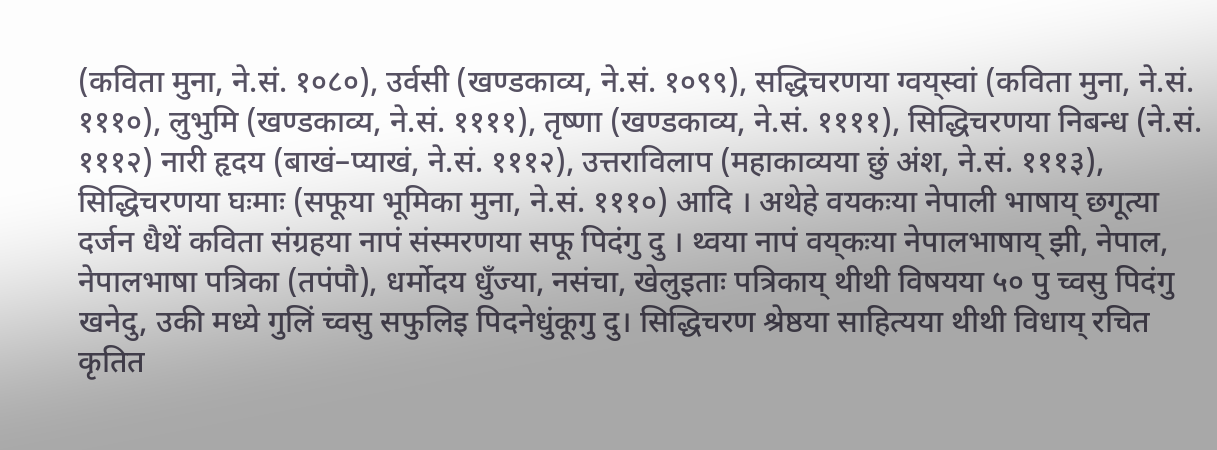(कविता मुना, ने.सं. १०८०), उर्वसी (खण्डकाव्य, ने.सं. १०९९), सद्धिचरणया ग्वय्‌स्वां (कविता मुना, ने.सं. १११०), लुभुमि (खण्डकाव्य, ने.सं. ११११), तृष्णा (खण्डकाव्य, ने.सं. ११११), सिद्धिचरणया निबन्ध (ने.सं. १११२) नारी हृदय (बाखं–प्याखं, ने.सं. १११२), उत्तराविलाप (महाकाव्यया छुं अंश, ने.सं. १११३), सिद्धिचरणया घःमाः (सफूया भूमिका मुना, ने.सं. १११०) आदि । अथेहे वयकःया नेपाली भाषाय् छगूत्या दर्जन धैथें कविता संग्रहया नापं संस्मरणया सफू पिदंगु दु । थ्वया नापं वय्‌कःया नेपालभाषाय् झी, नेपाल, नेपालभाषा पत्रिका (तपंपौ), धर्मोदय धुँज्या, नसंचा, खेलुइताः पत्रिकाय् थीथी विषयया ५० पु च्वसु पिदंगु खनेदु, उकी मध्ये गुलिं च्वसु सफुलिइ पिदनेधुंकूगु दु। सिद्धिचरण श्रेष्ठया साहित्यया थीथी विधाय् रचित कृतित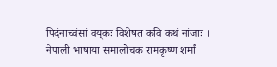पिदंनाच्वंसां वय्‌कः विशेषत कवि कथं नांजाः । नेपाली भाषाया समालोचक रामकृष्ण शर्मां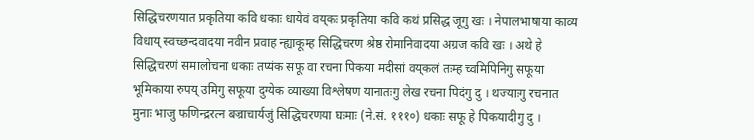सिद्धिचरणयात प्रकृतिया कवि धकाः धायेवं वय्‌कः प्रकृतिया कवि कथं प्रसिद्ध जूगु खः । नेपालभाषाया काव्य विधाय् स्वच्छन्दवादया नवीन प्रवाह न्ह्याकूम्ह सिद्धिचरण श्रेष्ठ रोमानिवादया अग्रज कवि खः । अथे हे सिद्धिचरणं समालोचना धकाः तप्यंक सफू वा रचना पिकया मदीसां वय्‌कलं तःम्ह च्वमिपिनिगु सफूया भूमिकाया रुपय् उमिगु सफूया दुग्येक व्याख्या विश्लेषण यानातःगु लेख रचना पिदंगु दु । थज्याःगु रचनात मुनाः भाजु फणिन्द्ररत्न बज्राचार्यजुं सिद्धिचरणया घःमाः (ने.सं. १११०) धकाः सफू हे पिकयादीगु दु ।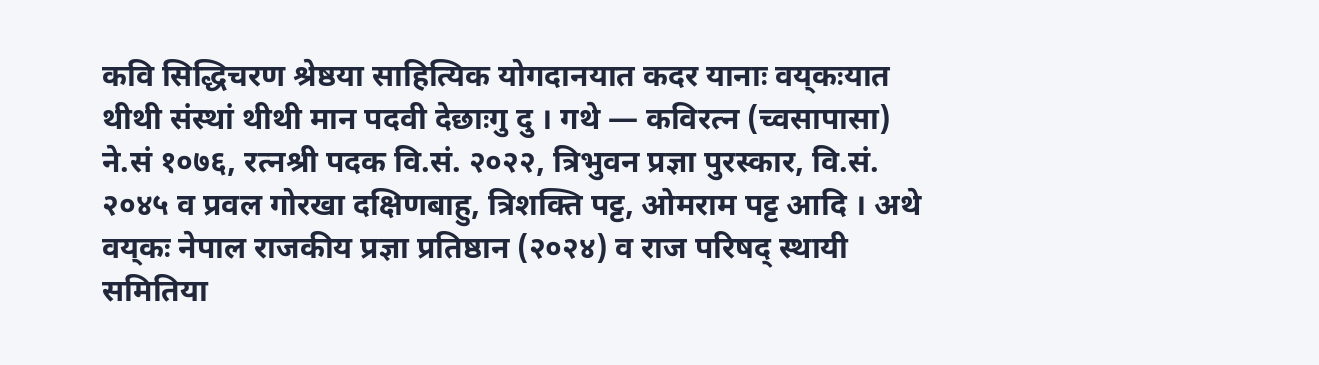कवि सिद्धिचरण श्रेष्ठया साहित्यिक योगदानयात कदर यानाः वय्‌कःयात थीथी संस्थां थीथी मान पदवी देछाःगु दु । गथे — कविरत्न (च्वसापासा) ने.सं १०७६, रत्नश्री पदक वि.सं. २०२२, त्रिभुवन प्रज्ञा पुरस्कार, वि.सं. २०४५ व प्रवल गोरखा दक्षिणबाहु, त्रिशक्ति पट्ट, ओमराम पट्ट आदि । अथे वय्‌कः नेपाल राजकीय प्रज्ञा प्रतिष्ठान (२०२४) व राज परिषद् स्थायी समितिया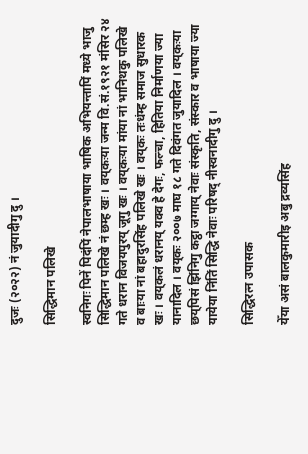दुजः (२०२२) नं जुयादीगु दु ।

सिद्धिमान पलिखे

स्वनिगः पिनें पिदंपिं नेपालभाषाया भाषिक अभियन्तापिं मध्ये भाजु सिद्धिमान पलिखे नं छम्ह खः । वय्‌कःया जन्म वि.सं.१९२१ मंसिर २४ गते धरान विजयपुरय् जूगु खः । वय्‌कःया मांया नां भानिथकु पलिखे व बाःया नां बहादुरसिंह पलिखे खः । वय्‌कः तःधंम्ह समाज सुधारक खः । वय्‌कलं धरानय् यक्व हे देगः, फल्चा, हितिया निर्माणया ज्या यानादिल । वय्‌कः २००७ माघ १८ गते दिवंगत जुयादिल । वय्‌कःया छय्‌पिसं झिंनिगु कट्ठा जग्गाय् नेवाः संस्कृति, संस्कार व भाषाया ज्या यायेया निंतिं सिद्धि नेवाः परिषद् नीस्वनादीगु दु ।

सिद्धिरत्न उपासक

येँया असं बालकुमारीइ अबु द्रव्यसिंह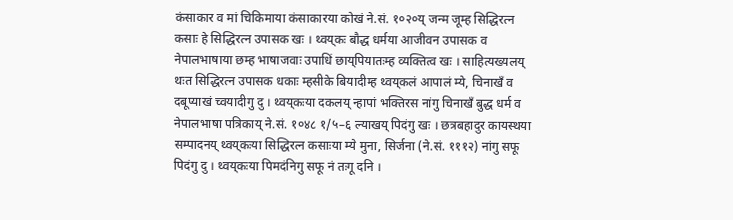कंसाकार व मां चिकिमाया कंसाकारया कोखं ने.सं. १०२०य् जन्म जूम्ह सिद्धिरत्न कसाः हे सिद्धिरत्न उपासक खः । थ्वय्‌कः बौद्ध धर्मया आजीवन उपासक व नेपालभाषाया छम्ह भाषाजवाः उपाधिं छाय्‌पियातःम्ह व्यक्तित्व खः । साहित्यख्यलय् थःत सिद्धिरत्न उपासक धकाः म्हसीके बियादीम्ह थ्वय्‌कलं आपालं म्ये, चिनाखँ व दबूप्याखं च्वयादीगु दु । थ्वय्‌कःया दकलय् न्हापां भक्तिरस नांगु चिनाखँ बुद्ध धर्म व नेपालभाषा पत्रिकाय् ने.सं. १०४८ १/५–६ ल्याखय् पिदंगु खः । छत्रबहादुर कायस्थया सम्पादनय् थ्वय्‌कःया सिद्धिरत्न कसाःया म्ये मुना, सिर्जना (ने.सं. १११२) नांगु सफू पिदंगु दु । थ्वय्‌कःया पिमदंनिगु सफू नं तःगू दनि ।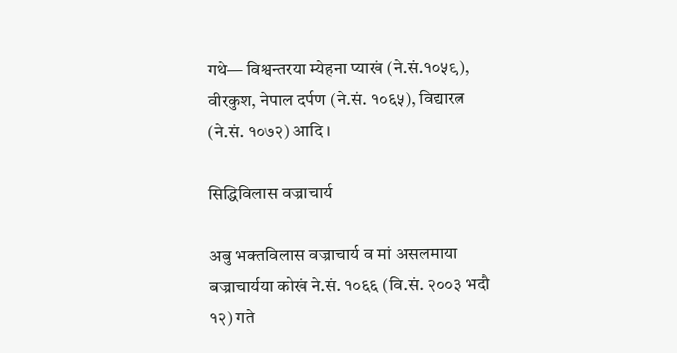गथे— विश्वन्तरया म्येहना प्याखं (ने.सं.१०५९), वीरकुश, नेपाल दर्पण (ने.सं. १०६५), विद्यारत्न (ने.सं. १०७२) आदि ।

सिद्धिविलास वज्राचार्य

अबु भक्तविलास वज्राचार्य व मां असलमाया बज्राचार्यया कोखं ने.सं. १०६६ (वि.सं. २००३ भदौ १२) गते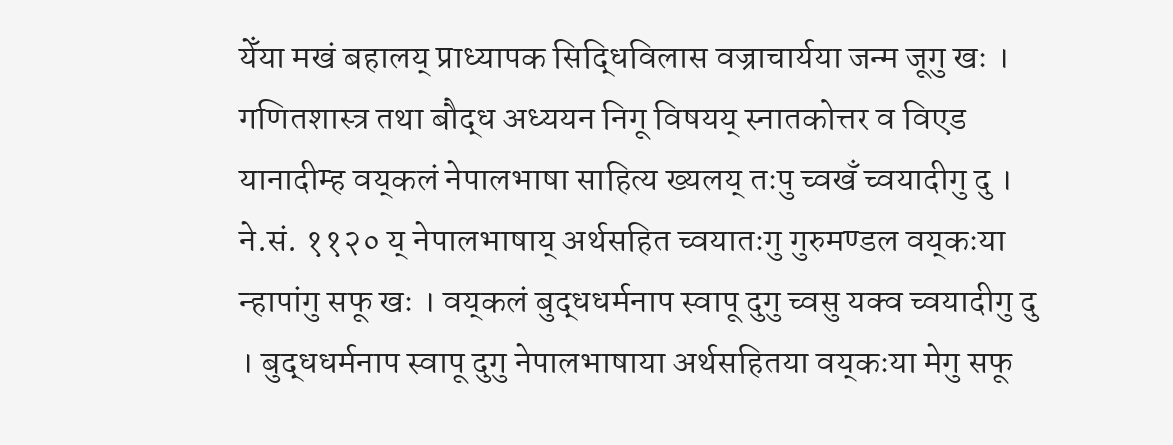येँया मखं बहालय् प्राध्यापक सिद्धिविलास वज्राचार्यया जन्म जूगु खः । गणितशास्त्र तथा बौद्ध अध्ययन निगू विषयय् स्नातकोत्तर व विएड यानादीम्ह वय्‌कलं नेपालभाषा साहित्य ख्यलय् तःपु च्वखँ च्वयादीगु दु । ने.सं. ११२० य् नेपालभाषाय् अर्थसहित च्वयातःगु गुरुमण्डल वय्‌कःया न्हापांगु सफू खः । वय्‌कलं बुद्धधर्मनाप स्वापू दुगु च्वसु यक्व च्वयादीगु दु । बुद्धधर्मनाप स्वापू दुगु नेपालभाषाया अर्थसहितया वय्‌कःया मेगु सफू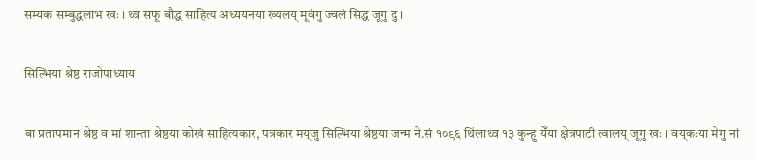सम्यक सम्बुद्धलाभ खः । थ्व सफू बौद्ध साहित्य अध्ययनया ख्यलय् मूवंगु ज्वलं सिद्ध जूगु दु ।

सिल्भिया श्रेष्ठ राजोपाध्याय

बा प्रतापमान श्रेष्ठ व मां शान्ता श्रेष्ठया कोखं साहित्यकार, पत्रकार मय्‌जु सिल्भिया श्रेष्ठया जन्म ने.सं १०९६ थिंलाथ्व १३ कुन्हु येँया क्षेत्रपाटी त्वालय् जूगु खः । वय्‌कःया मेगु नां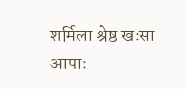शर्मिला श्रेष्ठ खःसा आपाः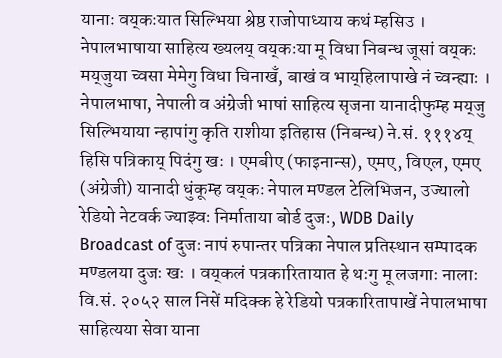यानाः वय्‌कःयात सिल्भिया श्रेष्ठ राजोपाध्याय कथं म्हसिउ । नेपालभाषाया साहित्य ख्यलय् वय्‌कःया मू विधा निबन्ध जूसां वय्‌कः मय्‌जुया च्वसा मेमेगु विधा चिनाखँ, बाखं व भाय्‌हिलापाखे नं च्वन्ह्याः । नेपालभाषा, नेपाली व अंग्रेजी भाषां साहित्य सृजना यानादीफुम्ह मय्‌जु सिल्भियाया न्हापांगु कृति राशीया इतिहास (निबन्ध) ने.सं. १११४य् हिसि पत्रिकाय् पिदंगु खः । एमबीए (फाइनान्स), एमए, विएल, एमए (अंग्रेजी) यानादी धुंकूम्ह वय्‌कः नेपाल मण्डल टेलिभिजन, उज्यालो रेडियो नेटवर्क ज्याझ्वः निर्माताया बोर्ड दुजः, WDB Daily Broadcast of दुजः नापं रुपान्तर पत्रिका नेपाल प्रतिस्थान सम्पादक मण्डलया दुजः खः । वय्‌कलं पत्रकारितायात हे थःगु मू लजगाः नालाः वि.सं. २०५२ साल निसें मदिक्क हे रेडियो पत्रकारितापाखें नेपालभाषा साहित्यया सेवा याना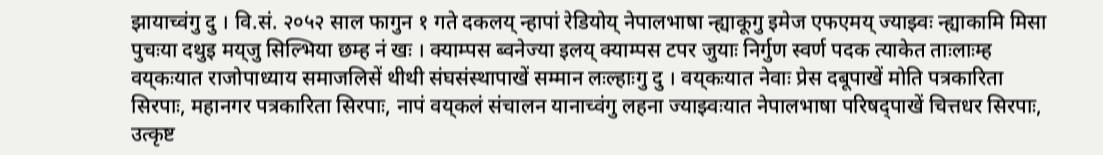झायाच्वंगु दु । वि.सं. २०५२ साल फागुन १ गते दकलय् न्हापां रेडियोय् नेपालभाषा न्ह्याकूगु इमेज एफएमय् ज्याझ्वः न्ह्याकामि मिसा पुचःया दथुइ मय्‌जु सिल्भिया छम्ह नं खः । क्याम्पस ब्वनेज्या इलय् क्याम्पस टपर जुयाः निर्गुण स्वर्ण पदक त्याकेत ताःलाःम्ह वय्‌कःयात राजोपाध्याय समाजलिसें थीथी संघसंस्थापाखें सम्मान लःल्हाःगु दु । वय्‌कःयात नेवाः प्रेस दबूपाखें मोति पत्रकारिता सिरपाः, महानगर पत्रकारिता सिरपाः, नापं वय्‌कलं संचालन यानाच्वंगु लहना ज्याझ्वःयात नेपालभाषा परिषद्पाखें चित्तधर सिरपाः, उत्कृष्ट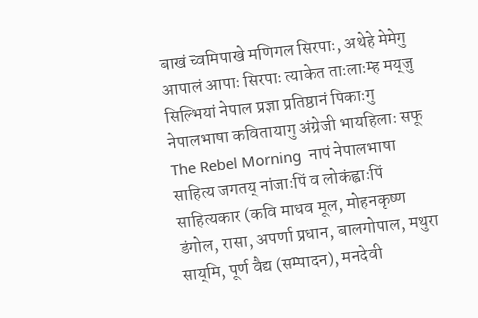बाखं च्वमिपाखे मणिगल सिरपाः, अथेहे मेमेगु आपालं आपाः सिरपाः त्याकेत ताःलाःम्ह मय्‌जु सिल्भियां नेपाल प्रज्ञा प्रतिष्ठानं पिकाःगु नेपालभाषा कवितायागु अंग्रेजी भायहिलाः सफू The Rebel Morning  नापं नेपालभाषा साहित्य जगतय् नांजाःपिं व लोकंह्वाःपिं साहित्यकार (कवि माधव मूल, मोहनकृष्ण डंगोल, रासा, अपर्णा प्रधान, बालगोपाल, मथुरा साय्‌मि, पूर्ण वैद्य (सम्पादन), मनदेवी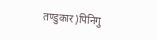तण्डुकार)पिनिगु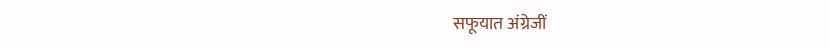सफूयात अंग्रेजीं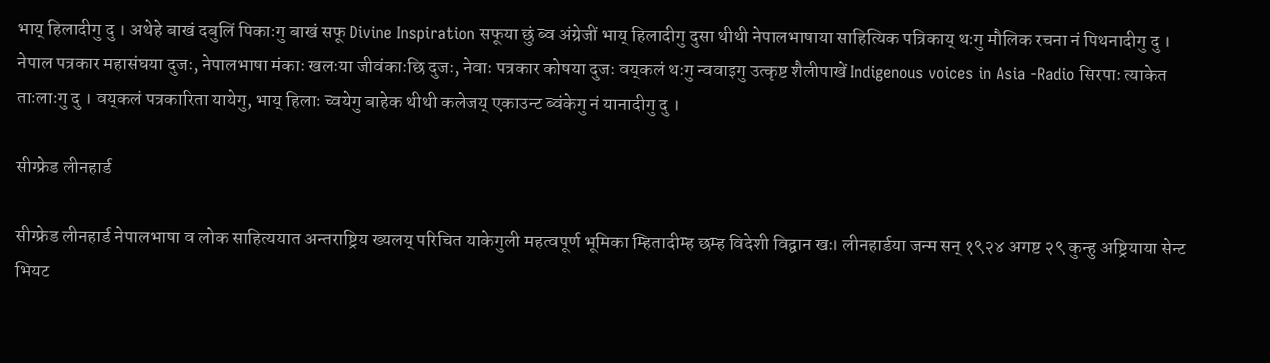भाय् हिलादीगु दु । अथेहे बाखं दबुलिं पिकाःगु बाखं सफू Divine Inspiration सफूया छुं ब्व अंग्रेजीं भाय् हिलादीगु दुसा थीथी नेपालभाषाया साहित्यिक पत्रिकाय् थःगु मौलिक रचना नं पिथनादीगु दु । नेपाल पत्रकार महासंघया दुजः, नेपालभाषा मंकाः खलःया जीवंकाःछि दुजः, नेवाः पत्रकार कोषया दुजः वय्‌कलं थःगु न्ववाइगु उत्कृष्ट शैलीपाखें Indigenous voices in Asia -Radio सिरपाः त्याकेत ताःलाःगु दु । वय्‌कलं पत्रकारिता यायेगु, भाय् हिलाः च्वयेगु बाहेक थीथी कलेजय् एकाउन्ट ब्वंकेगु नं यानादीगु दु ।

सीग्फ्रेड लीनहार्ड

सीग्फ्रेड लीनहार्ड नेपालभाषा व लोक साहित्ययात अन्तराष्ट्रिय ख्यलय् परिचित याकेगुली महत्वपूर्ण भूमिका म्हितादीम्ह छम्ह विदेशी विद्वान खः। लीनहार्डया जन्म सन् १९२४ अगष्ट २९ कुन्हु अष्ट्रियाया सेन्ट भियट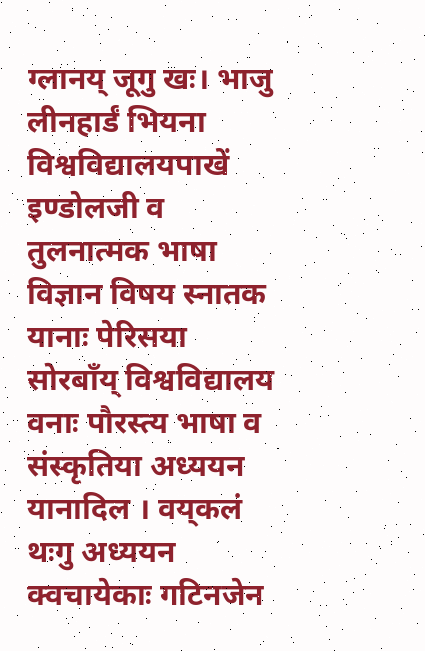ग्लानय् जूगु खः। भाजु लीनहार्डं भियना विश्वविद्यालयपाखें इण्डोलजी व तुलनात्मक भाषा विज्ञान विषय स्नातक यानाः पेरिसया सोरबाँय् विश्वविद्यालय वनाः पौरस्त्य भाषा व संस्कृतिया अध्ययन यानादिल । वय्‌कलं थःगु अध्ययन क्वचायेकाः गटिनजेन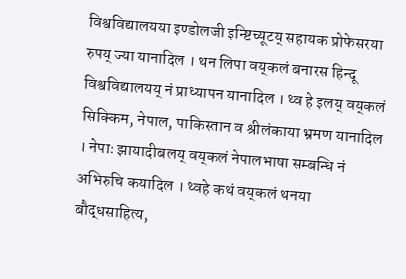विश्वविद्यालयया इण्डोलजी इन्ष्टिच्यूटय् सहायक प्रोफेसरया रुपय् ज्या यानादिल । थन लिपा वय्‌कलं बनारस हिन्दू विश्वविद्यालयय् नं प्राध्यापन यानादिल । थ्व हे इलय् वय्‌कलं सिक्किम, नेपाल, पाकिस्तान व श्रीलंकाया भ्रमण यानादिल । नेपाः झायादीबलय् वय्‌कलं नेपालभाषा सम्बन्धि नं अभिरुचि कयादिल । थ्वहे कथं वय्‌कलं थनया बौद्धसाहित्य,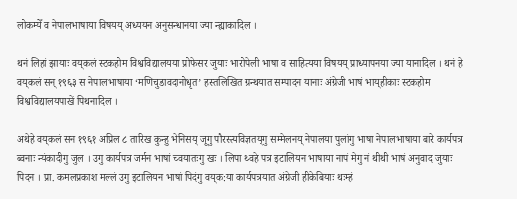लोकम्येँ व नेपालभाषाया विषयय् अध्ययन अनुसन्धानया ज्या न्ह्याकादिल ।

थनं लिहां झायाः वय्‌कलं स्टकहोम विश्वविद्यालयया प्रोफेसर जुयाः भारोपेली भाषा व साहित्यया विषयय् प्राध्यापनया ज्या यानादिल । थनं हे वय्‌कलं सन् १९६३ स नेपालभाषाया ‘मणिचुडावदानोधृत’ हस्तलिखित ग्रन्थयात सम्पादन यानाः अंग्रेजी भाषं भाय्‌हीकाः स्टकहोम विश्वविद्यालयपाखें पिथनादिल ।

अथेहे वय्‌कलं सन १९६१ अप्रिल ८ तारिख कुन्हु भेनिसय् जूगु पौरस्त्यविज्ञतय्‌गु सम्मेलनय् नेपालया पुलांगु भाषा नेपालभाषाया बारे कार्यपत्र ब्वनाः न्यंकादीगु जुल । उगु कार्यपत्र जर्मन भाषां च्वयातःगु खः । लिपा थ्वहे पत्र इटालियन भाषाया नापं मेगु नं थीथी भाषं अनुवाद जुयाः पिदन । प्रा. कमलप्रकाश मल्लं उगु इटालियन भाषां पिदंगु वय्‌क:या कार्यपत्रयात अंग्रेजी हीकेबियाः थःम्हं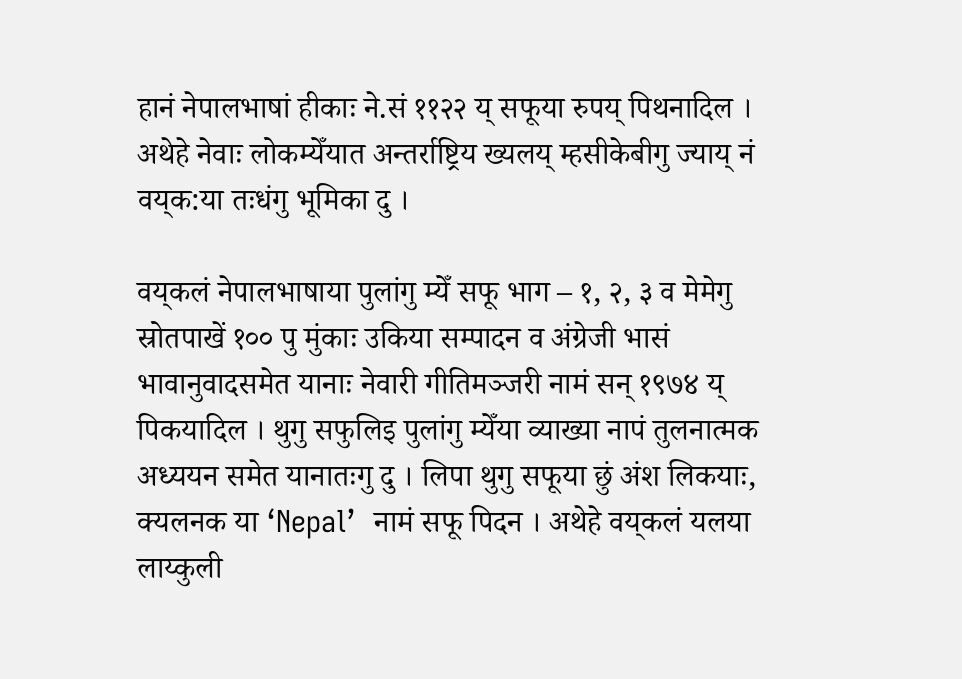हानं नेपालभाषां हीकाः ने.सं ११२२ य् सफूया रुपय् पिथनादिल । अथेहे नेवाः लोकम्येँयात अन्तर्राष्ट्रिय ख्यलय् म्हसीकेबीगु ज्याय् नं वय्‌क:या तःधंगु भूमिका दु ।

वय्‌कलं नेपालभाषाया पुलांगु म्येँ सफू भाग – १, २, ३ व मेमेगु स्रोतपाखें १०० पु मुंकाः उकिया सम्पादन व अंग्रेजी भासं भावानुवादसमेत यानाः नेवारी गीतिमञ्जरी नामं सन् १९७४ य् पिकयादिल । थुगु सफुलिइ पुलांगु म्येँया व्याख्या नापं तुलनात्मक अध्ययन समेत यानातःगु दु । लिपा थुगु सफूया छुं अंश लिकयाः, क्यलनक या ‘Nepal’  नामं सफू पिदन । अथेहे वय्‌कलं यलया लाय्कुली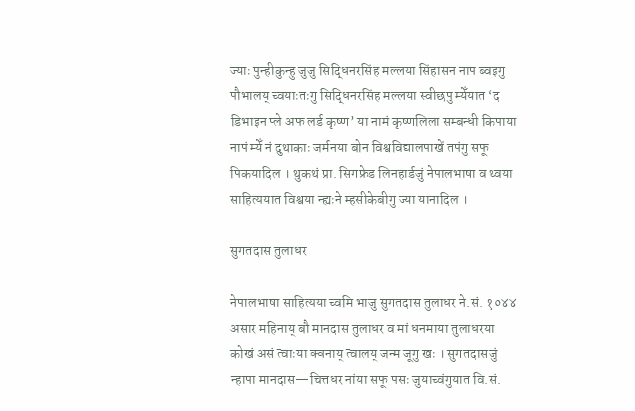ज्याः पुन्हीकुन्हु जुजु सिद्धिनरसिंह मल्लया सिंहासन नाप ब्वइगु पौभालय् च्वयाःतःगु सिद्धिनरसिंह मल्लया स्वीछपु म्येँयात ‘द डिभाइन प्ले अफ लर्ड कृष्ण’ या नामं कृष्णलिला सम्बन्धी किपाया नापं म्येँ नं दुथाकाः जर्मनया बोन विश्वविद्यालपाखें तपंगु सफू पिकयादिल । थुकथं प्रा. सिगफ्रेड लिनहार्डजुं नेपालभाषा व थ्वया साहित्ययात विश्वया न्ह्यःने म्हसीकेबीगु ज्या यानादिल ।

सुगतदास तुलाधर

नेपालभाषा साहित्यया च्वमि भाजु सुगतदास तुलाधर ने.सं. १०४४ असार महिनाय् बौ मानदास तुलाधर व मां धनमाया तुलाधरया कोखं असं त्वाःया क्वनाय् त्वालय् जन्म जूगु खः । सुगतदासजुं न्हापा मानदास—चित्तधर नांया सफू पसः जुयाच्वंगुयात वि.सं.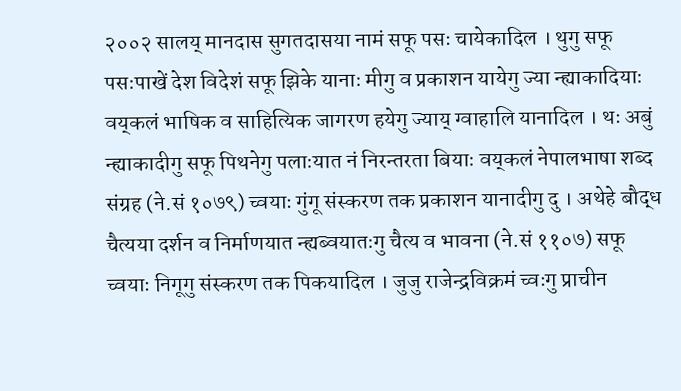२००२ सालय् मानदास सुगतदासया नामं सफू पसः चायेकादिल । थुगु सफू पसःपाखें देश विदेशं सफू झिके यानाः मीगु व प्रकाशन यायेगु ज्या न्ह्याकादियाः वय्‌कलं भाषिक व साहित्यिक जागरण हयेगु ज्याय् ग्वाहालि यानादिल । थः अबुं न्ह्याकादीगु सफू पिथनेगु पलाःयात नं निरन्तरता बियाः वय्‌कलं नेपालभाषा शब्द संग्रह (ने.सं १०७९) च्वयाः गुंगू संस्करण तक प्रकाशन यानादीगु दु । अथेहे बौद्ध चैत्यया दर्शन व निर्माणयात न्ह्यब्वयातःगु चैत्य व भावना (ने.सं ११०७) सफू च्वयाः निगूगु संस्करण तक पिकयादिल । जुजु राजेन्द्रविक्रमं च्वःगु प्राचीन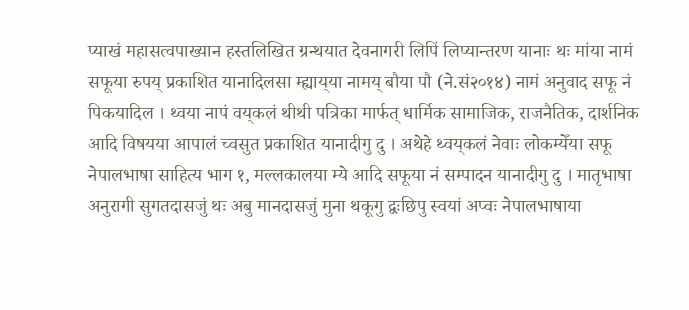प्याखं महासत्वपाख्यान हस्तलिखित ग्रन्थयात देवनागरी लिपिं लिप्यान्तरण यानाः थः मांया नामं सफूया रुपय् प्रकाशित यानादिलसा म्ह्याय्‌या नामय् बौया पौ (ने.सं२०१४) नामं अनुवाद सफू नं पिकयादिल । थ्वया नापं वय्‌कलं थीथी पत्रिका मार्फत् धार्मिक सामाजिक, राजनैतिक, दार्शनिक आदि विषयया आपालं च्वसुत प्रकाशित यानादीगु दु । अथेहे थ्वय्‌कलं नेवाः लोकम्येँया सफू नेपालभाषा साहित्य भाग १, मल्लकालया म्ये आदि सफूया नं सम्पादन यानादीगु दु । मातृभाषा अनुरागी सुगतदासजुं थः अबु मानदासजुं मुना थकूगु द्वःछिपु स्वयां अप्वः नेपालभाषाया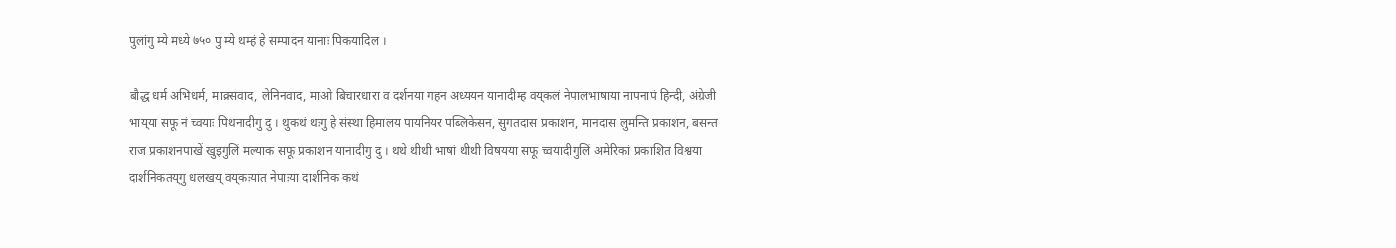पुलांगु म्ये मध्ये ७५० पु म्ये थम्हं हे सम्पादन यानाः पिकयादिल ।

बौद्ध धर्म अभिधर्म, माक्र्सवाद, लेनिनवाद, माओ बिचारधारा व दर्शनया गहन अध्ययन यानादीम्ह वय्‌कलं नेपालभाषाया नापनापं हिन्दी, अंग्रेजी भाय्‌या सफू नं च्वयाः पिथनादीगु दु । थुकथं थःगु हे संस्था हिमालय पायनियर पब्लिकेसन, सुगतदास प्रकाशन, मानदास लुमन्ति प्रकाशन, बसन्त राज प्रकाशनपाखें खुइगुलिं मल्याक सफू प्रकाशन यानादीगु दु । थथे थीथी भाषां थीथी विषयया सफू च्वयादीगुलिं अमेरिकां प्रकाशित विश्वया दार्शनिकतय्‌गु धलखय् वय्‌कःयात नेपाःया दार्शनिक कथं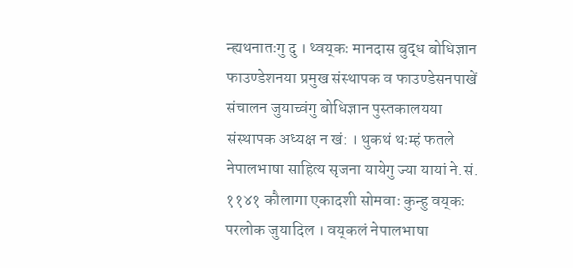न्ह्यथनातःगु दु । थ्वय्‌कः मानदास बुद्ध बोधिज्ञान फाउण्डेशनया प्रमुख संस्थापक व फाउण्डेसनपाखें संचालन जुयाच्वंगु बोधिज्ञान पुस्तकालयया संस्थापक अध्यक्ष न खं: । थुकथं थःम्हं फतले नेपालभाषा साहित्य सृजना यायेगु ज्या यायां ने.सं. ११४१ कौलागा एकादशी सोमवाः कुन्हु वय्‌कः परलोक जुयादिल । वय्‌कलं नेपालभाषा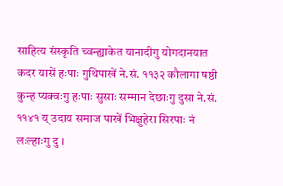साहित्य संस्कृति च्वन्ह्याकेत यानादीगु योगदानयात कदर यासें हःपाः गुथिपाखें ने.सं. ११३२ कौलागा षष्ठी कुन्ह प्यक्वःगु हःपाः सुसाः सम्मान देछाःगु दुसा ने.सं. ११४१ य् उदाय समाज पाखें भिक्षुहेरा सिरपाः नं लःल्हाःगु दु ।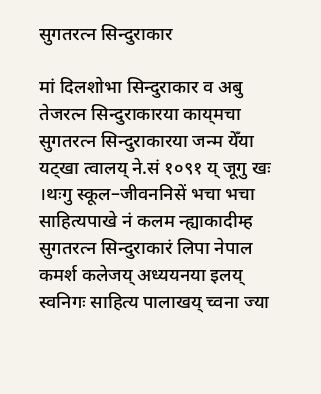सुगतरत्न सिन्दुराकार

मां दिलशोभा सिन्दुराकार व अबु तेजरत्न सिन्दुराकारया काय्‌मचा सुगतरत्न सिन्दुराकारया जन्म येँया यट्खा त्वालय् ने.सं १०९१ य् जूगु खः ।थःगु स्कूल–जीवननिसें भचा भचा साहित्यपाखे नं कलम न्ह्याकादीम्ह सुगतरत्न सिन्दुराकारं लिपा नेपाल कमर्श कलेजय् अध्ययनया इलय् स्वनिगः साहित्य पालाखय् च्वना ज्या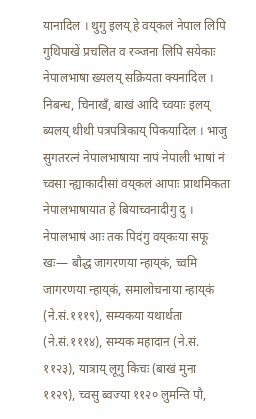यानादिल । थुगु इलय् हे वय्‌कलं नेपाल लिपि गुथिपाखें प्रचलित व रञ्जना लिपि सयेकाः नेपालभाषा ख्यलय् सक्रियता क्यनादिल । निबन्ध, चिनाखँ, बाखं आदि च्वयाः इलय् ब्यलय् थीथी पत्रपत्रिकाय् पिकयादिल । भाजु सुगतरत्नं नेपालभाषाया नापं नेपाली भाषां नं च्वसा न्ह्याकादीसां वय्‌कलं आपाः प्राथमिकता नेपालभाषायात हे बियाच्वनादीगु दु । नेपालभाषं आः तक पिदंगु वय्‌कःया सफू खः— बौद्ध जागरणया न्हाय्‌कं, च्वमि जागरणया न्हाय्‌कं, समालोचनाया न्हाय्‌कं (ने.सं.१११९), सम्यकया यथार्थता (ने.सं.१११४), सम्यक महादान (ने.सं. ११२३), यात्राय् लूगु किचः (बाखं मुना ११२९), च्वसु ब्वज्या ११२० लुमन्ति पौ,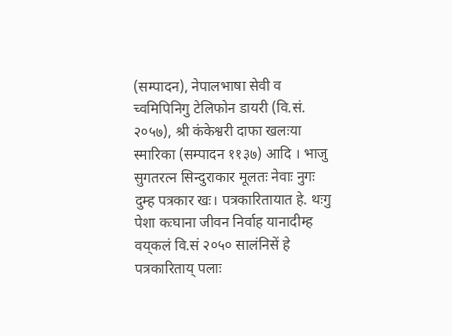(सम्पादन), नेपालभाषा सेवी व च्वमिपिनिगु टेलिफोन डायरी (वि.सं. २०५७), श्री कंकेश्वरी दाफा खलःया स्मारिका (सम्पादन ११३७) आदि । भाजु सुगतरत्न सिन्दुराकार मूलतः नेवाः नुगः दुम्ह पत्रकार खः। पत्रकारितायात हे. थःगु पेशा कःघाना जीवन निर्वाह यानादीम्ह वय्‌कलं वि.सं २०५० सालंनिसें हे पत्रकारिताय् पलाः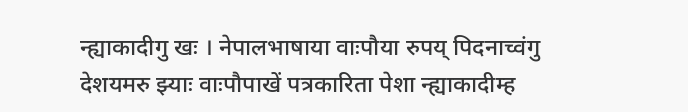न्ह्याकादीगु खः । नेपालभाषाया वाःपौया रुपय् पिदनाच्वंगु देशयमरु झ्याः वाःपौपाखें पत्रकारिता पेशा न्ह्याकादीम्ह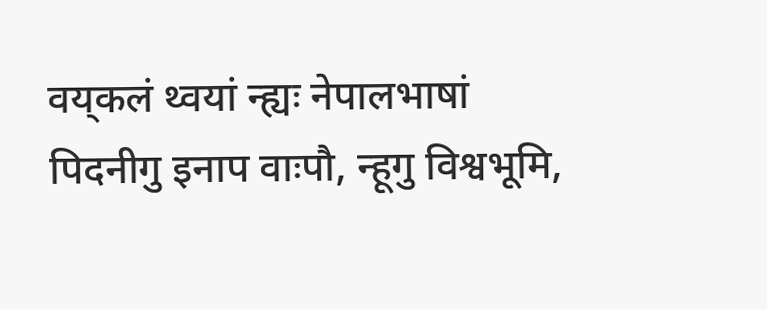वय्‌कलं थ्वयां न्ह्यः नेपालभाषां पिदनीगु इनाप वाःपौ, न्हूगु विश्वभूमि,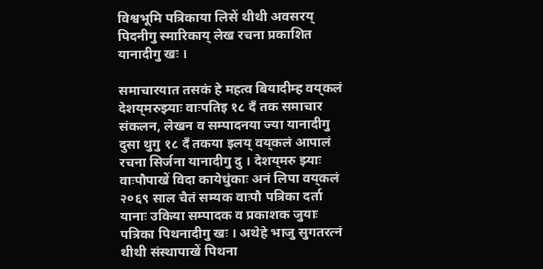विश्वभूमि पत्रिकाया लिसें थीथी अवसरय् पिदनीगु स्मारिकाय् लेख रचना प्रकाशित यानादीगु खः ।

समाचारयात तसकं हे महत्व बियादीम्ह वय्‌कलं देशय्‌मरुझ्याः वाःपतिइ १८ दँ तक समाचार संकलन, लेखन व सम्पादनया ज्या यानादीगु दुसा थुगु १८ दँ तकया इलय् वय्‌कलं आपालं रचना सिर्जना यानादीगु दु । देशय्‌मरु झ्याः वाःपौपाखें विदा कायेधुंकाः अनं लिपा वय्‌कलं २०६९ साल चैतं सम्यक वाःपौ पत्रिका दर्ता यानाः उकिया सम्पादक व प्रकाशक जुयाः पत्रिका पिथनादीगु खः । अथेहे भाजु सुगतरत्नं थीथी संस्थापाखें पिथना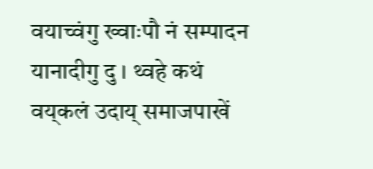वयाच्वंगु ख्वाःपौ नं सम्पादन यानादीगु दु । थ्वहे कथं वय्‌कलं उदाय् समाजपाखें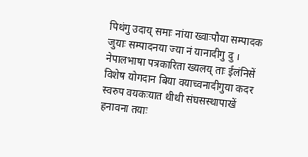पिथंगु उदाय् समाः नांया ख्वाःपौया सम्पादक जुयाः सम्पादनया ज्या नं यानादीगु दु । नेपालभाषा पत्रकारिता ख्यलय् ताः ईलंनिसें विशेष योगदान बिया वयाच्वनादीगुया कदर स्वरुप वयकःयात थीथी संघसस्थापाखें हनावना तयाः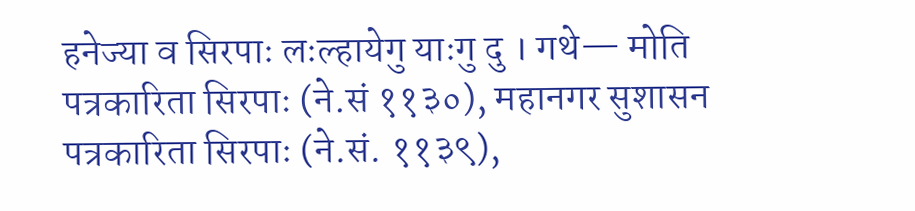हनेज्या व सिरपाः लःल्हायेगु याःगु दु । गथे— मोति पत्रकारिता सिरपाः (ने.सं ११३०), महानगर सुशासन पत्रकारिता सिरपाः (ने.सं. ११३९),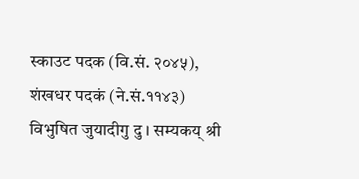स्काउट पदक (वि.सं. २०४५), शंखधर पदकं (ने.सं.११४३) विभुषित जुयादीगु दु । सम्यकय् श्री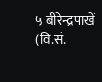५ बीरेन्द्रपाखें (वि.सं.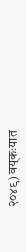२०४९) वय्‌कःयात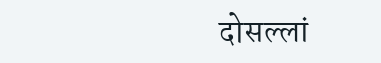दोसल्लां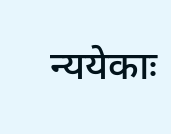न्ययेकाः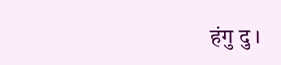हंगु दु ।